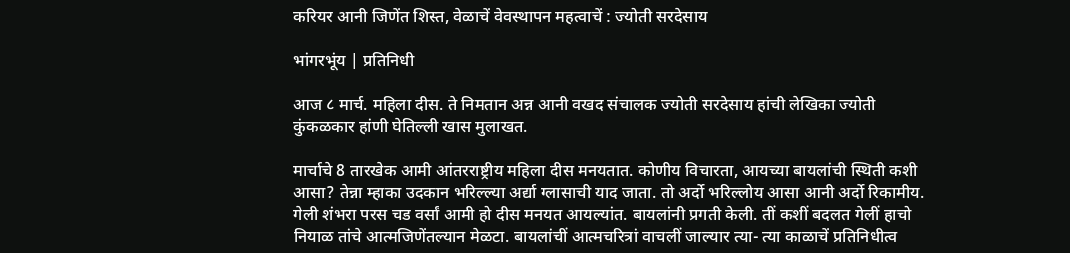करियर आनी जिणेंत शिस्त, वेळाचें वेवस्थापन महत्वाचें : ज्योती सरदेसाय

भांगरभूंय | प्रतिनिधी

आज ८ मार्च. महिला दीस. ते निमतान अन्न आनी वखद संचालक ज्योती सरदेसाय हांची लेखिका ज्योती कुंकळकार हांणी घेतिल्ली खास मुलाखत.

मार्चाचे 8 तारखेक आमी आंतरराष्ट्रीय महिला दीस मनयतात. कोणीय विचारता, आयच्या बायलांची स्थिती कशी आसा? तेन्ना म्हाका उदकान भरिल्ल्या अर्द्या ग्लासाची याद जाता. तो अर्दो भरिल्लोय आसा आनी अर्दो रिकामीय. गेली शंभरा परस चड वर्सां आमी हो दीस मनयत आयल्यांत. बायलांनी प्रगती केली. तीं कशीं बदलत गेलीं हाचो नियाळ तांचे आत्मजिणेंतल्यान मेळटा. बायलांचीं आत्मचरित्रां वाचलीं जाल्यार त्या- त्या काळाचें प्रतिनिधीत्व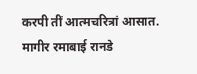करपी तीं आत्मचरित्रां आसात. मागीर रमाबाई रानडे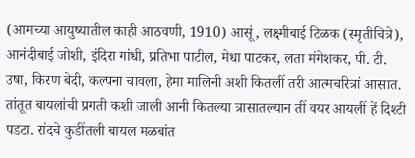(आमच्या आयुष्यातील काही आठवणी, 1910) आसूं, लक्ष्मीबाई टिळक (स्मृतीचित्रे), आनंदीबाई जोशी, इंदिरा गांधी, प्रतिभा पाटील, मेधा पाटकर, लता मंगेशकर, पी. टी. उषा, किरण बेदी, कल्पना चावला, हेमा मालिनी अशी कितलीं तरी आत्मचरित्रां आसात. तांतूत बायलांची प्रगती कशी जाली आनी कितल्या त्रासातल्यान तीं वयर आयलीं हें दिश्टी पडटा. रांदचे कुडींतली बायल मळबांत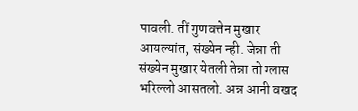पावली. तीं गुणवत्तेन मुखार आयल्यांत, संख्येन न्ही. जेन्ना ती संख्येन मुखार येतली तेन्ना तो ग्लास भरिल्लो आसतलो. अन्न आनी वखद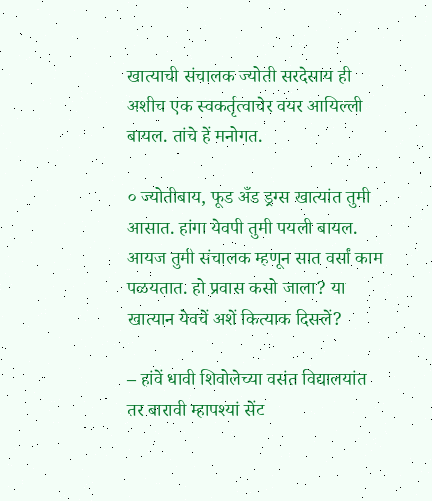खात्याची संचालक ज्योती सरदेसाय ही अशीच एक स्वकर्तृत्वाचेर वयर आयिल्ली बायल. तांचे हें मनोगत.

० ज्योतीबाय, फूड अँड ड्रग्स खात्यांत तुमी आसात. हांगा येवपी तुमी पयली बायल. आयज तुमी संचालक म्हणून सात वर्सां काम पळयतात. हो प्रवास कसो जाला? या खात्यान येवचें अशें कित्याक दिसलें?

– हांवें धावी शिवोलेच्या वसंत विद्यालयांत तर बारावी म्हापश्यां सेंट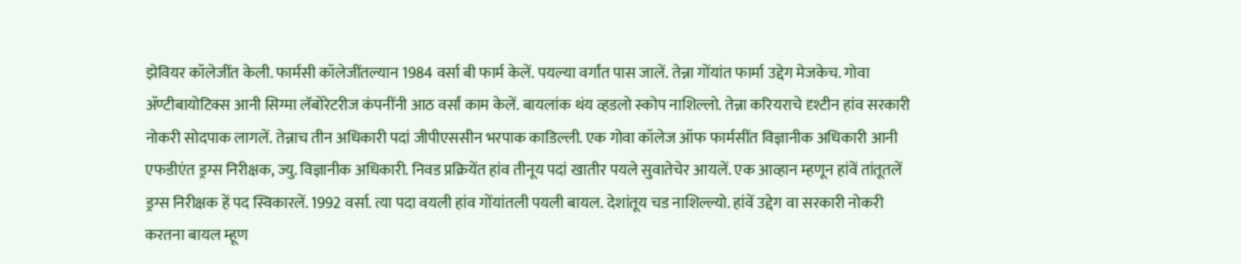झेवियर कॉलेजींत केली. फार्मसी कॉलेजींतल्यान 1984 वर्सा बी फार्म केलें. पयल्या वर्गांत पास जालें. तेन्ना गोंयांत फार्मा उद्देग मेजकेच. गोवा ॲण्टीबायोटिक्स आनी सिग्मा लॅबोरेटरीज कंपनींनी आठ वर्सां काम केलें. बायलांक थंय व्हडलो स्कोप नाशिल्लो. तेन्ना करियराचे दृश्टीन हांव सरकारी नोकरी सोदपाक लागलें. तेन्नाच तीन अधिकारी पदां जीपीएससीन भरपाक काडिल्ली. एक गोवा कॉलेज ऑफ फार्मसींत विज्ञानीक अधिकारी आनी एफडीएंत ड्रग्स निरीक्षक, ज्यु. विज्ञानीक अधिकारी. निवड प्रक्रियेंत हांव तीनूय पदां खातीर पयले सुवातेचेर आयलें. एक आव्हान म्हणून हांवें तांतूतलें ड्रग्स निरीक्षक हें पद स्विकारलें. 1992 वर्सा. त्या पदा वयली हांव गोंयांतली पयली बायल. देशांतूय चड नाशिल्ल्यो. हांवें उद्देग वा सरकारी नोकरी करतना बायल म्हूण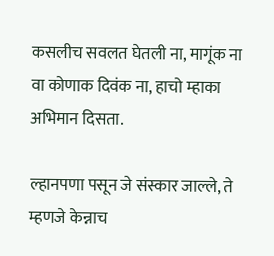कसलीच सवलत घेतली ना, मागूंक ना वा कोणाक दिवंक ना, हाचो म्हाका अभिमान दिसता.

ल्हानपणा पसून जे संस्कार जाल्ले, ते म्हणजे केन्नाच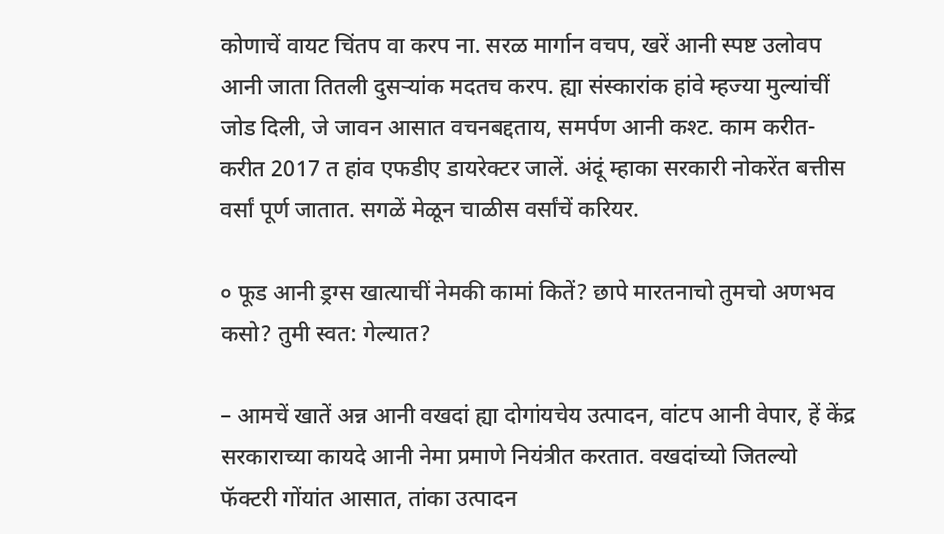कोणाचें वायट चिंतप वा करप ना. सरळ मार्गान वचप, खरें आनी स्पष्ट उलोवप आनी जाता तितली दुसऱ्यांक मदतच करप. ह्या संस्कारांक हांवे म्हज्या मुल्यांचीं जोड दिली, जे जावन आसात वचनबद्दताय, समर्पण आनी कश्ट. काम करीत- करीत 2017 त हांव एफडीए डायरेक्टर जालें. अंदूं म्हाका सरकारी नोकरेंत बत्तीस वर्सां पूर्ण जातात. सगळें मेळून चाळीस वर्सांचें करियर.

० फूड आनी ड्रग्स खात्याचीं नेमकी कामां कितें? छापे मारतनाचो तुमचो अणभव कसो? तुमी स्वत: गेल्यात?

– आमचें खातें अन्न आनी वखदां ह्या दोगांयचेय उत्पादन, वांटप आनी वेपार, हें केंद्र सरकाराच्या कायदे आनी नेमा प्रमाणे नियंत्रीत करतात. वखदांच्यो जितल्यो फॅक्टरी गोंयांत आसात, तांका उत्पादन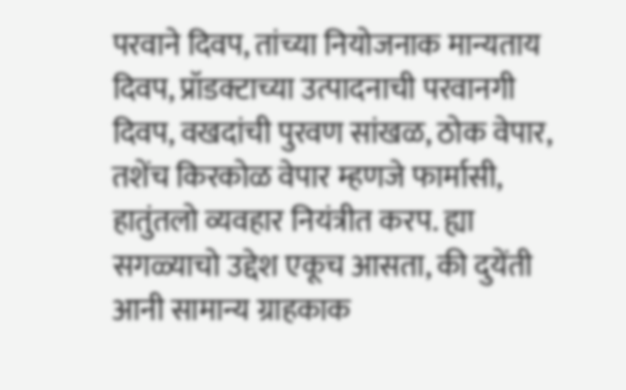परवाने दिवप, तांच्या नियोजनाक मान्यताय दिवप, प्रॉडक्टाच्या उत्पादनाची परवानगी दिवप, वखदांची पुरवण सांखळ, ठोक वेपार, तशेंच किरकोळ वेपार म्हणजे फार्मासी, हातुंतलो व्यवहार नियंत्रीत करप. ह्या सगळ्याचो उद्देश एकूच आसता, की दुयेंती आनी सामान्य ग्राहकाक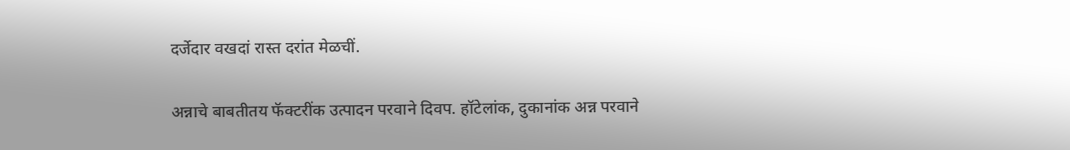दर्जेदार वखदां रास्त दरांत मेळचीं.

अन्नाचे बाबतीतय फॅक्टरींक उत्पादन परवाने दिवप. हॉटेलांक, दुकानांक अन्न परवाने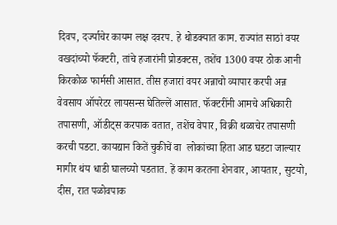दिवप, दर्ज्याचेर कायम लक्ष दवरप. हे थोडक्यात काम. राज्यांत साठां वयर वखदांच्यो फॅक्टरी, तांचे हजारांनी प्रोडक्टस, तशेंच 1300 वयर ठोक आनी किरकोळ फार्मसी आसात. तीस हजारां वयर अन्नाचो व्यापार करपी अन्न वेवसाय ऑपरेटर लायसन्स घेतिल्लें आसात. फॅक्टरींनी आमचे अधिकारी तपासणी, ऑडीट्‌स करपाक वतात, तशेंच वेपार, विक्री थळाचेर तपासणी करची पडटा. कायद्यान कितें चुकीचें वा  लोकांच्या हिता आड घडटा जाल्यार मागीर थंय धाडी घालच्यो पडतात. हें काम करतना शेनवार, आयतार, सुटयो, दीस, रात पळोवपाक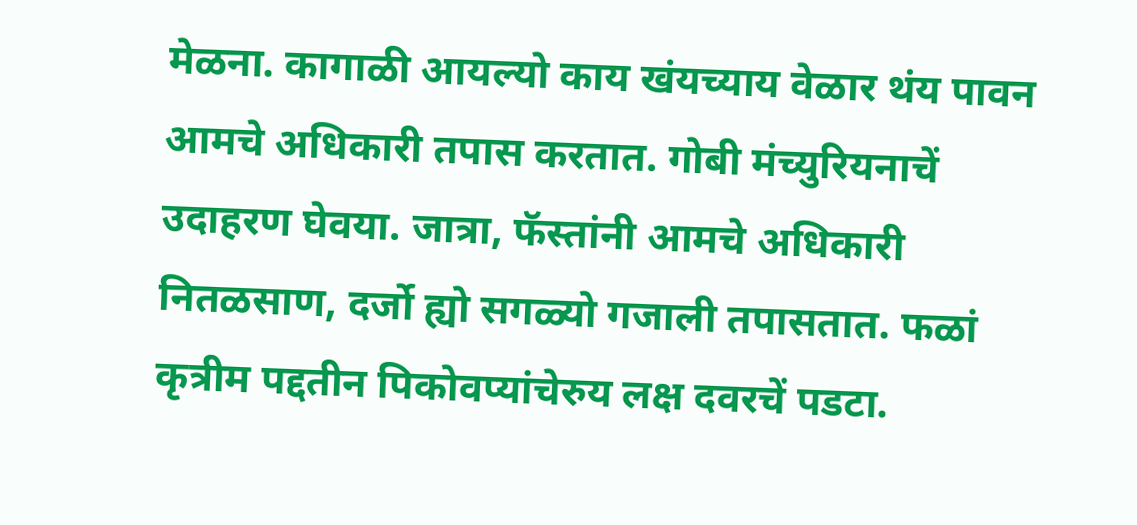मेळना. कागाळी आयल्यो काय खंयच्याय वेळार थंय पावन आमचे अधिकारी तपास करतात. गोबी मंच्युरियनाचें उदाहरण घेवया. जात्रा, फॅस्तांनी आमचे अधिकारी नितळसाण, दर्जो ह्यो सगळ्यो गजाली तपासतात. फळां कृत्रीम पद्दतीन पिकोवप्यांचेरुय लक्ष दवरचें पडटा.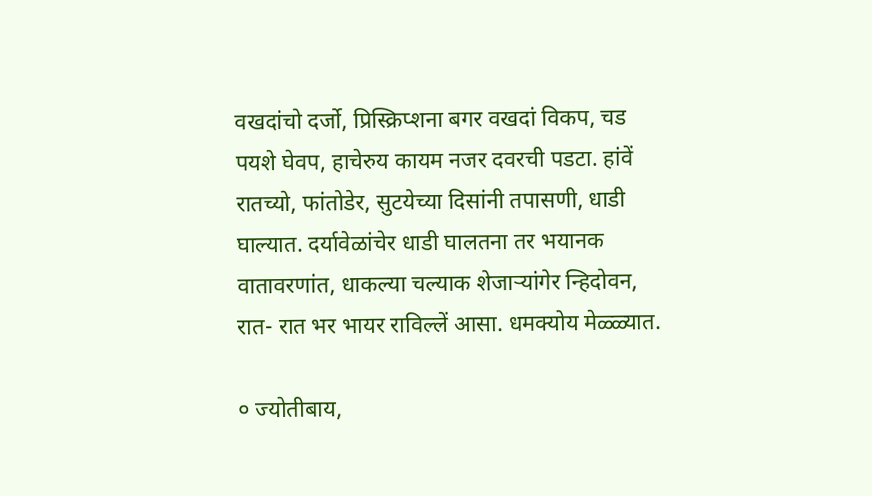वखदांचो दर्जो, प्रिस्क्रिप्शना बगर वखदां विकप, चड पयशे घेवप, हाचेरुय कायम नजर दवरची पडटा. हांवें रातच्यो, फांतोडेर, सुटयेच्या दिसांनी तपासणी, धाडी घाल्यात. दर्यावेळांचेर धाडी घालतना तर भयानक वातावरणांत, धाकल्या चल्याक शेजाऱ्यांगेर न्हिदोवन, रात- रात भर भायर राविल्लें आसा. धमक्योय मेळ्ळ्यात.

० ज्योतीबाय,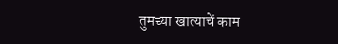तुमच्या खात्याचें काम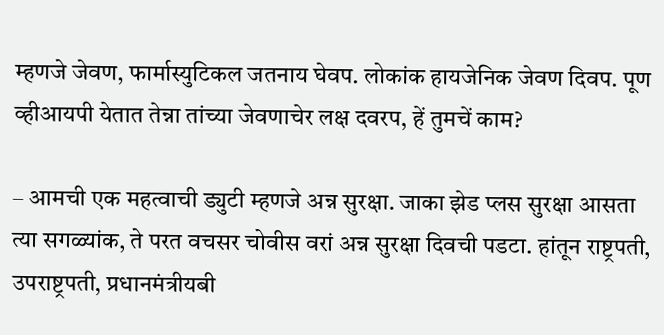म्हणजे जेवण, फार्मास्युटिकल जतनाय घेवप. लोकांक हायजेनिक जेवण दिवप. पूण व्हीआयपी येतात तेन्ना तांच्या जेवणाचेर लक्ष दवरप, हें तुमचें काम?

– आमची एक महत्वाची ड्युटी म्हणजे अन्न सुरक्षा. जाका झेड प्लस सुरक्षा आसता त्या सगळ्यांक, ते परत वचसर चोवीस वरां अन्न सुरक्षा दिवची पडटा. हांतून राष्ट्रपती, उपराष्ट्रपती, प्रधानमंत्रीयबी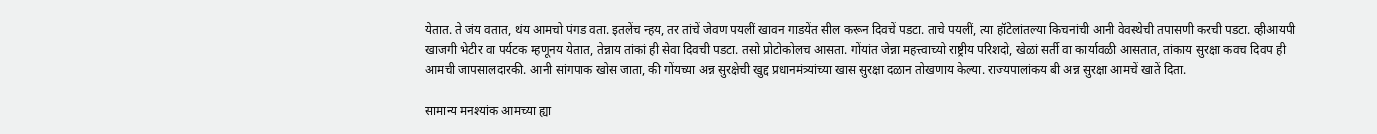येतात. ते जंय वतात, थंय आमचो पंगड वता. इतलेंच न्हय, तर तांचें जेवण पयलीं खावन गाडयेंत सील करून दिवचें पडटा. ताचे पयलीं, त्या हॉटेलांतल्या किचनांची आनी वेवस्थेची तपासणी करची पडटा. व्हीआयपी खाजगी भेटीर वा पर्यटक म्हणूनय येतात, तेन्नाय तांकां ही सेवा दिवची पडटा. तसो प्रोटोकोलच आसता. गोंयांत जेन्ना महत्त्वाच्यो राष्ट्रीय परिशदो, खेळां सर्ती वा कार्यावळी आसतात, तांकाय सुरक्षा कवच दिवप ही आमची जापसालदारकी. आनी सांगपाक खोस जाता, की गोंयच्या अन्न सुरक्षेची खुद्द प्रधानमंत्र्यांच्या खास सुरक्षा दळान तोखणाय केल्या. राज्यपालांकय बी अन्न सुरक्षा आमचें खातें दिता.

सामान्य मनश्यांक आमच्या ह्या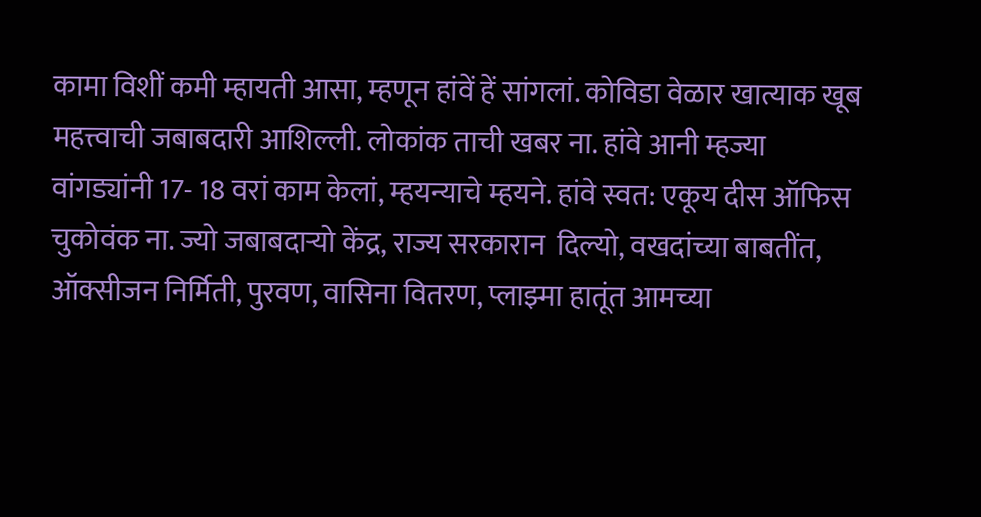कामा विशीं कमी म्हायती आसा, म्हणून हांवें हें सांगलां. कोविडा वेळार खात्याक खूब महत्त्वाची जबाबदारी आशिल्ली. लोकांक ताची खबर ना. हांवे आनी म्हज्या वांगड्यांनी 17- 18 वरां काम केलां, म्हयन्याचे म्हयने. हांवे स्वत: एकूय दीस ऑफिस चुकोवंक ना. ज्यो जबाबदाऱ्यो केंद्र, राज्य सरकारान  दिल्यो, वखदांच्या बाबतींत, ऑक्सीजन निर्मिती, पुरवण, वासिना वितरण, प्लाझ्मा हातूंत आमच्या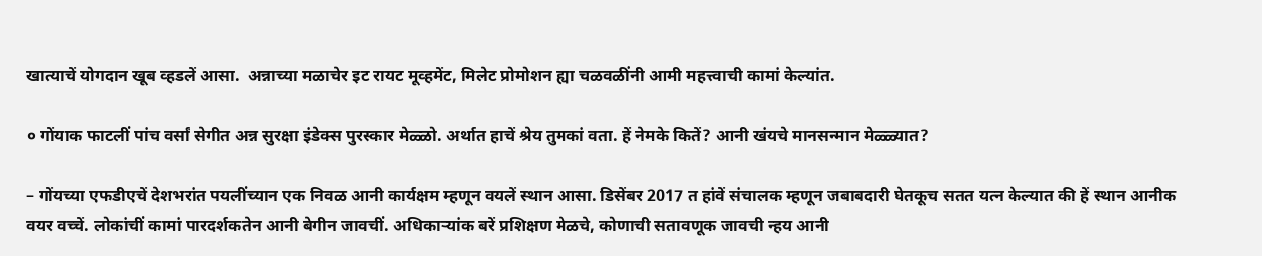खात्याचें योगदान खूब व्हडलें आसा.  अन्नाच्या मळाचेर इट रायट मूव्हमेंट, मिलेट प्रोमोशन ह्या चळवळींनी आमी महत्त्वाची कामां केल्यांत.

० गोंयाक फाटलीं पांच वर्सां सेगीत अन्न सुरक्षा इंडेक्स पुरस्कार मेळ्ळो. अर्थात हाचें श्रेय तुमकां वता. हें नेमके कितें? आनी खंयचे मानसन्मान मेळ्ळ्यात?

– गोंयच्या एफडीएचें देशभरांत पयलींच्यान एक निवळ आनी कार्यक्षम म्हणून वयलें स्थान आसा. डिसेंबर 2017 त हांवें संचालक म्हणून जबाबदारी घेतकूच सतत यत्न केल्यात की हें स्थान आनीक वयर वच्चें. लोकांचीं कामां पारदर्शकतेन आनी बेगीन जावचीं. अधिकाऱ्यांक बरें प्रशिक्षण मेळचे, कोणाची सतावणूक जावची न्हय आनी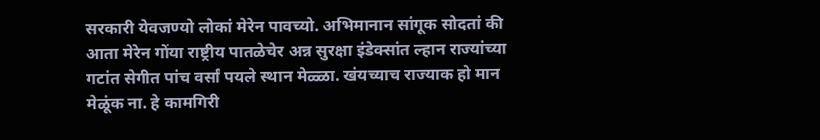सरकारी येवजण्यो लोकां मेरेन पावच्यो. अभिमानान सांगूक सोदतां की आता मेरेन गोंया राष्ट्रीय पातळेचेर अन्न सुरक्षा इंडेक्सांत ल्हान राज्यांच्या गटांत सेगीत पांच वर्सां पयले स्थान मेळ्ळा. खंयच्याच राज्याक हो मान मेळूंक ना. हे कामगिरी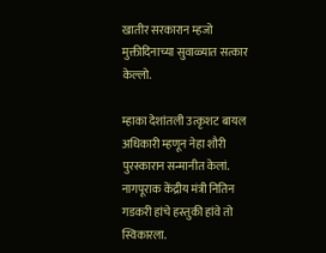खातीर सरकारान म्हजो मुक्तीदिनाच्या सुवाळ्यात सत्कार केल्लो.

म्हाका देशांतली उत्कृशट बायल अधिकारी म्हणून नेहा शौरी पुरस्कारान सन्मानीत केलां. नागपूराक केंद्रीय मंत्री नितिन गडकरी हांचे हस्तुकी हांवे तो स्विकारला.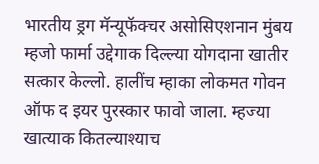भारतीय ड्रग मॅन्यूफॅक्चर असोसिएशनान मुंबय म्हजो फार्मा उद्देगाक दिल्ल्या योगदाना खातीर सत्कार केल्लो. हालींच म्हाका लोकमत गोवन ऑफ द इयर पुरस्कार फावो जाला. म्हज्या खात्याक कितल्याश्याच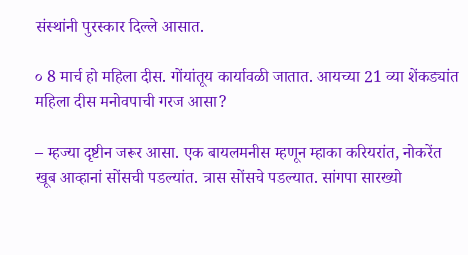संस्थांनी पुरस्कार दिल्ले आसात.

० 8 मार्च हो महिला दीस. गोंयांतूय कार्यावळी जातात. आयच्या 21 व्या शेंकड्यांत महिला दीस मनोवपाची गरज आसा?

– म्हज्या दृष्टीन जरूर आसा. एक बायलमनीस म्हणून म्हाका करियरांत, नोकरेंत खूब आव्हानां सोंसची पडल्यांत. त्रास सोंसचे पडल्यात. सांगपा सारख्यो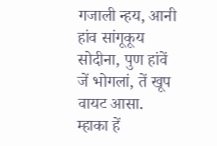गजाली न्हय, आनी हांव सांगूकूय सोदीना, पुण हांवें जें भोगलां, तें खूप वायट आसा. म्हाका हें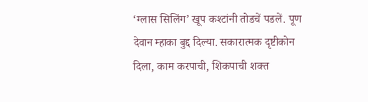‘ग्लास सिलिंग’ खूप कश्टांनी तोडचें पडलें. पूण देवान म्हाका बुद्द दिल्या. सकारात्मक दृष्टीकोन दिला, काम करपाची, शिकपाची शक्त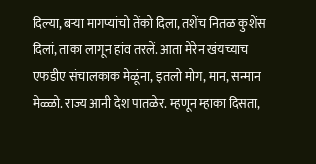दिल्या, बऱ्या मागप्यांचो तेंको दिला, तशेंच नितळ कुशेंस दिलां, ताका लागून हांव तरलें. आता मेरेन खंयच्याच एफडीए संचालकाक मेळूंना, इतलो मोग, मान, सन्मान मेळ्ळो. राज्य आनी देश पातळेर. म्हणून म्हाका दिसता,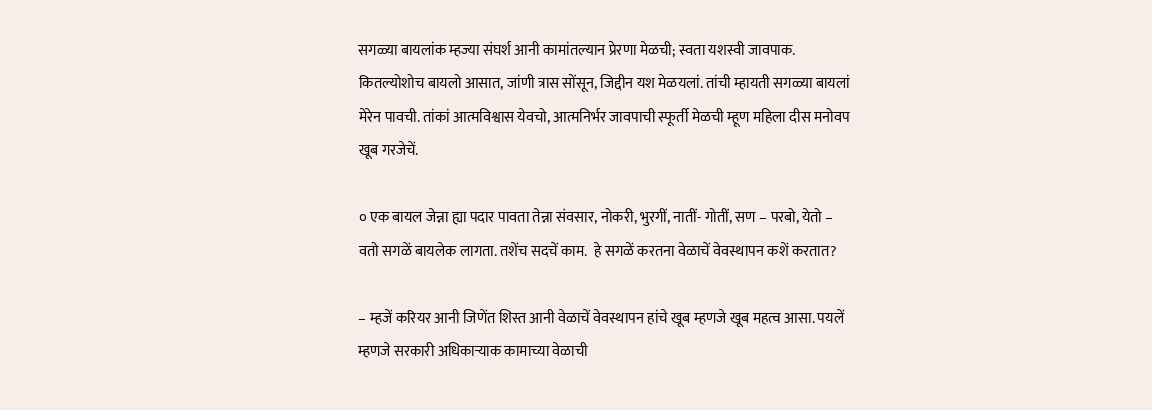सगळ्या बायलांक म्हज्या संघर्श आनी कामांतल्यान प्रेरणा मेळची; स्वता यशस्वी जावपाक. कितल्योशोच बायलो आसात, जांणी त्रास सोंसून, जिद्दीन यश मेळयलां. तांची म्हायती सगळ्या बायलां मेरेन पावची. तांकां आत्मविश्वास येवचो, आत्मनिर्भर जावपाची स्फूर्ती मेळची म्हूण महिला दीस मनोवप खूब गरजेचें.

० एक बायल जेन्ना ह्या पदार पावता तेन्ना संवसार, नोकरी, भुरगीं, नातीं- गोतीं, सण – परबो, येतो – वतो सगळें बायलेक लागता. तशेंच सदचें काम.  हे सगळें करतना वेळाचें वेवस्थापन कशें करतात?

– म्हजें करियर आनी जिणेंत शिस्त आनी वेळाचें वेवस्थापन हांचे खूब म्हणजे खूब महत्व आसा. पयलें म्हणजे सरकारी अधिकाऱ्याक कामाच्या वेळाची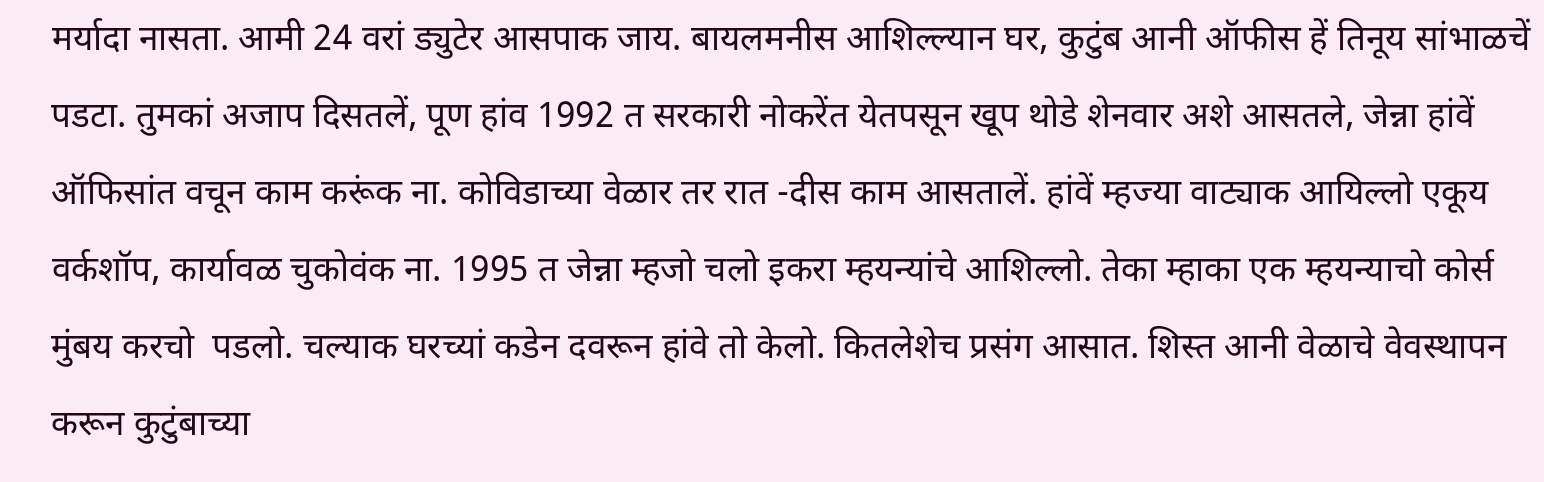मर्यादा नासता. आमी 24 वरां ड्युटेर आसपाक जाय. बायलमनीस आशिल्ल्यान घर, कुटुंब आनी ऑफीस हें तिनूय सांभाळचें पडटा. तुमकां अजाप दिसतलें, पूण हांव 1992 त सरकारी नोकरेंत येतपसून खूप थोडे शेनवार अशे आसतले, जेन्ना हांवें ऑफिसांत वचून काम करूंक ना. कोविडाच्या वेळार तर रात -दीस काम आसतालें. हांवें म्हज्या वाट्याक आयिल्लो एकूय वर्कशॉप, कार्यावळ चुकोवंक ना. 1995 त जेन्ना म्हजो चलो इकरा म्हयन्यांचे आशिल्लो. तेका म्हाका एक म्हयन्याचो कोर्स मुंबय करचो  पडलो. चल्याक घरच्यां कडेन दवरून हांवे तो केलो. कितलेशेच प्रसंग आसात. शिस्त आनी वेळाचे वेवस्थापन करून कुटुंबाच्या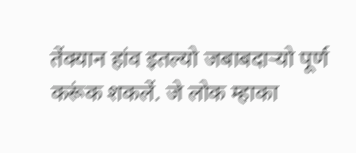तेंक्यान हांव इतल्यो जबाबदाऱ्यो पूर्ण करूंक शकलें. जे लोक म्हाका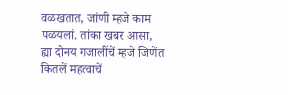वळखतात, जांणी म्हजे काम पळयलां. तांका खबर आसा, ह्या दोनय गजालींचें म्हजे जिणेंत कितलें महत्वाचें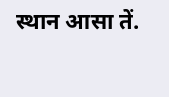स्थान आसा तें.